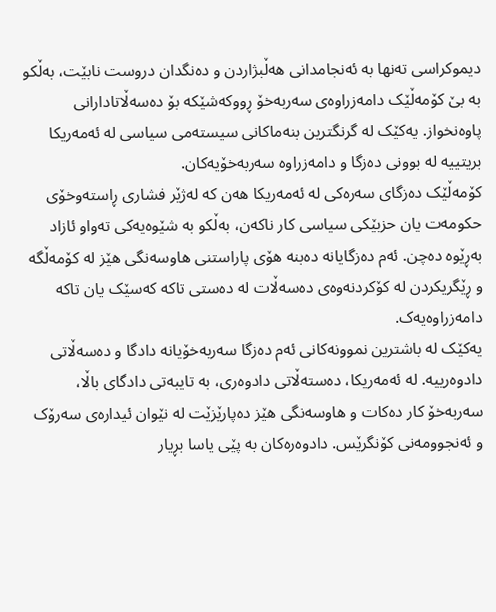دیموکراسی تەنها بە ئەنجامدانی هەڵبژاردن و دەنگدان دروست نابێت، بەڵکو بە بێ کۆمەڵێک دامەزراوەی سەربەخۆ ڕووکەشێکە بۆ دەسەڵاتادارانی پاوەنخواز. یەکێک لە گرنگترین بنەماکانی سیستەمی سیاسی لە ئەمەریکا بریتییە لە بوونی دەزگا و دامەزراوە سەربەخۆیەکان.
کۆمەڵێک دەزگای سەرەکی لە ئەمەریکا هەن کە لەژێر فشاری ڕاستەوخۆی حکومەت یان حزبێکی سیاسی کار ناکەن، بەڵکو بە شێوەیەکی تەواو ئازاد بەڕێوە دەچن. ئەم دەزگایانە دەبنە هۆی پاراستنی هاوسەنگی هێز لە کۆمەڵگە و ڕێگریکردن لە کۆکردنەوەی دەسەڵات لە دەستی تاکە کەسێک یان تاکە دامەزراوەیەک.
یەکێک لە باشترین نموونەکانی ئەم دەزگا سەربەخۆیانە دادگا و دەسەڵاتی دادوەرییە. لە ئەمەریکا، دەستەڵاتی دادوەری، بە تایبەتی دادگای باڵا، سەربەخۆ کار دەکات و هاوسەنگی هێز دەپارێزێت لە نێوان ئیدارەی سەرۆک و ئەنجوومەنی کۆنگرێس. دادوەرەکان بە پێی یاسا بڕیار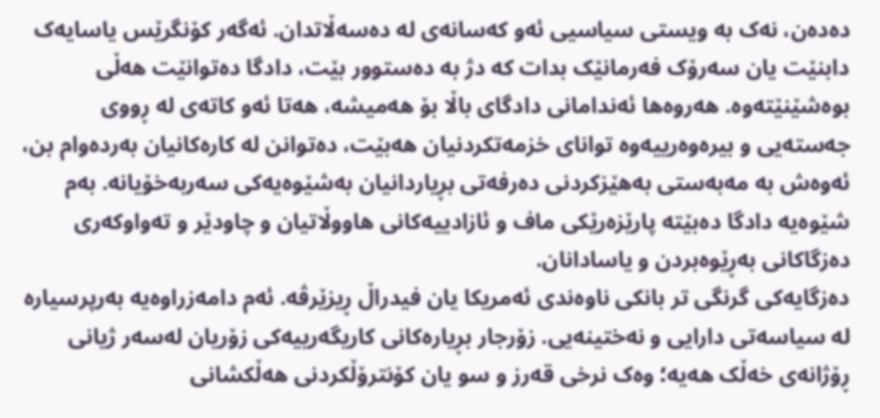دەدەن، نەک بە ویستی سیاسیی ئەو کەسانەی لە دەسەڵاتدان. ئەگەر کۆنگرێس یاسایەک دابنێت یان سەرۆک فەرمانێک بدات کە دژ بە دەستوور بێت، دادگا دەتوانێت هەڵی بوەشێنێتەوە. هەروەها ئەندامانی دادگای باڵا بۆ هەمیشە، هەتا ئەو کاتەی لە ڕووی جەستەیی و بیرەوەرییەوە توانای خزمەتکردنیان هەبێت، دەتوانن لە کارەکانیان بەردەوام بن، ئەوەش بە مەبەستی بەهێزکردنی دەرفەتی بڕیاردانیان بەشێوەیەکی سەربەخۆیانە. بەم شێوەیە دادگا دەبێتە پارێزەرێکی ماف و ئازادییەکانی هاووڵاتیان و چاودێر و تەواوکەری دەزگاکانی بەڕێوەبردن و یاسادانان.
دەزگایەکی گرنگی تر بانکی ناوەندی ئەمریکا یان فیدراڵ ڕیزێرڤە. ئەم دامەزراوەیە بەرپرسیارە لە سیاسەتی دارایی و نەختینەیی. زۆرجار بڕیارەکانی کاریگەرییەکی زۆریان لەسەر ژیانی ڕۆژانەی خەڵک هەیە؛ وەک نرخی قەرز و سو یان کۆنترۆڵکردنی هەڵکشانی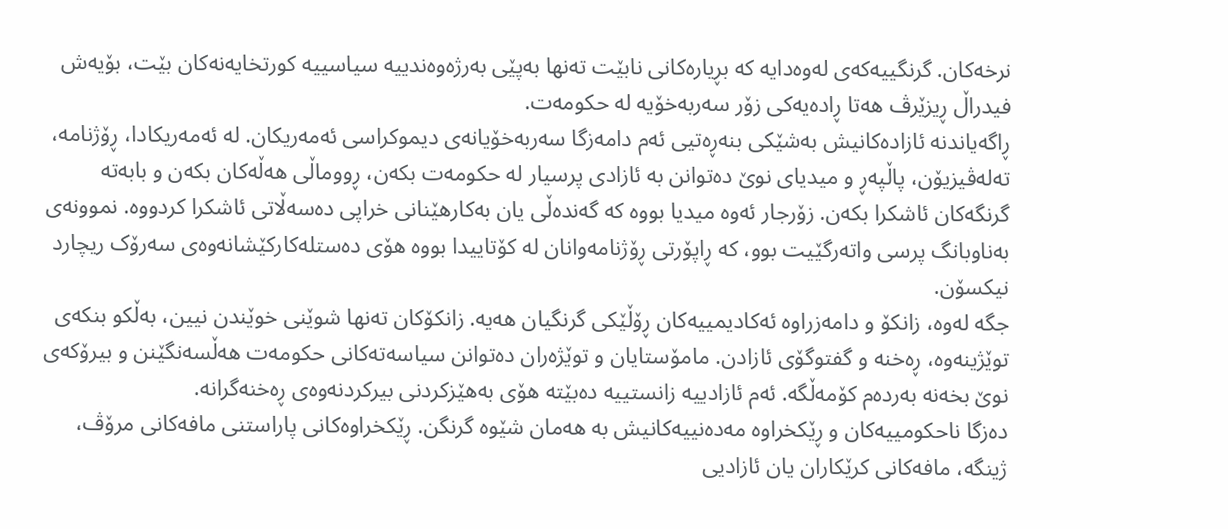نرخەکان. گرنگییەکەی لەوەدایە کە بڕیارەکانی نابێت تەنها بەپێی بەرژەوەندییە سیاسییە کورتخایەنەکان بێت، بۆیەش فیدراڵ ڕیزێرڤ هەتا ڕادەیەکی زۆر سەربەخۆیە لە حکومەت.
ڕاگەیاندنە ئازادەکانیش بەشێکی بنەڕەتیی ئەم دامەزگا سەربەخۆیانەی دیموکراسی ئەمەریکان. لە ئەمەریکادا، ڕۆژنامە، تەلەڤیزیۆن، پاڵپەڕ و میدیای نوێ دەتوانن بە ئازادی پرسیار لە حکومەت بکەن، ڕووماڵی هەڵەکان بکەن و بابەتە گرنگەکان ئاشکرا بکەن. زۆرجار ئەوە میدیا بووە کە گەندەڵی یان بەکارهێنانی خراپی دەسەڵاتی ئاشکرا کردووە. نموونەی بەناوبانگ پرسی واتەرگێیت بوو، کە ڕاپۆرتی ڕۆژنامەوانان لە کۆتاییدا بووە هۆی دەستلەکارکێشانەوەی سەرۆک ریچارد نیکسۆن.
جگە لەوە، زانکۆ و دامەزراوە ئەکادیمییەکان ڕۆڵێکی گرنگیان هەیە. زانکۆکان تەنها شوێنی خوێندن نیین، بەڵکو بنکەی توێژینەوە، ڕەخنە و گفتوگۆی ئازادن. مامۆستایان و توێژەران دەتوانن سیاسەتەکانی حکومەت هەڵسەنگێنن و بیرۆکەی نوێ بخەنە بەردەم کۆمەڵگە. ئەم ئازادییە زانستییە دەبێتە هۆی بەهێزکردنی بیرکردنەوەی ڕەخنەگرانە.
دەزگا ناحکومییەکان و ڕێکخراوە مەدەنییەکانیش بە هەمان شێوە گرنگن. ڕێکخراوەکانی پاراستنی مافەکانی مرۆڤ، ژینگە، مافەکانی کرێکاران یان ئازادیی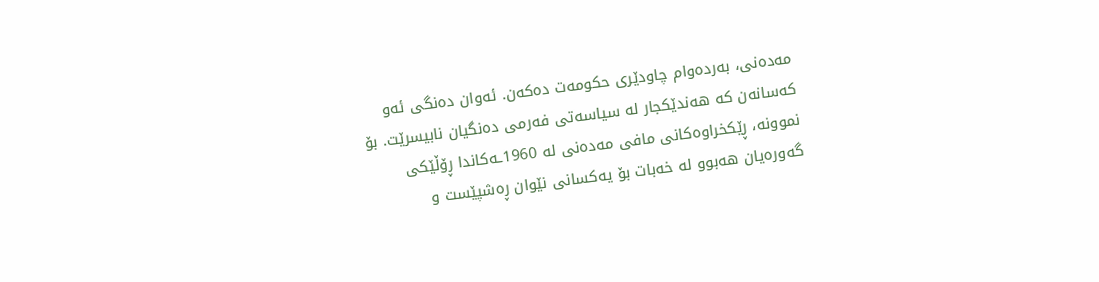مەدەنی، بەردەوام چاودێری حکومەت دەکەن. ئەوان دەنگی ئەو کەسانەن کە هەندێکجار لە سیاسەتی فەرمی دەنگیان نابیسرێت. بۆ نموونە، ڕێکخراوەکانی مافی مەدەنی لە 1960ـەکاندا ڕۆڵێکی گەورەیان هەبوو لە خەبات بۆ یەکسانی نێوان ڕەشپێست و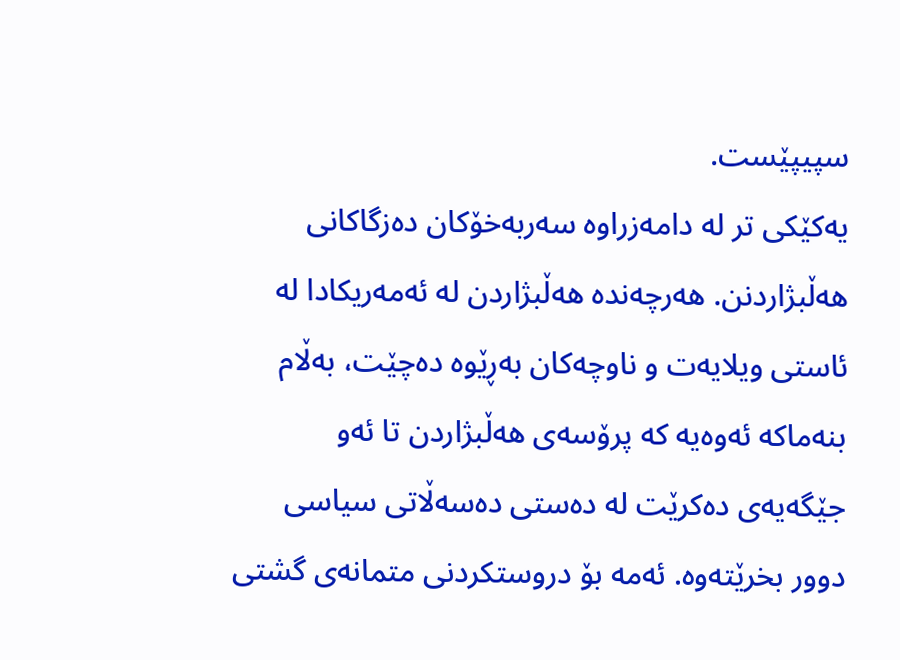سپیپێست.
یەکێکی تر لە دامەزراوە سەربەخۆکان دەزگاکانی هەڵبژاردنن. هەرچەندە هەڵبژاردن لە ئەمەریکادا لە ئاستی ویلایەت و ناوچەکان بەڕێوە دەچێت، بەڵام بنەماکە ئەوەیە کە پرۆسەی هەڵبژاردن تا ئەو جێگەیەی دەکرێت لە دەستی دەسەڵاتی سیاسی دوور بخرێتەوە. ئەمە بۆ دروستکردنی متمانەی گشتی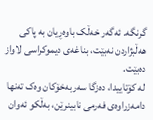گرنگە. ئەگەر خەڵک باوەڕیان بە پاکی هەڵبژاردن نەبێت، بناغەی دیموکراسی لاواز دەبێت.
لە کۆتاییدا، دەزگا سەربەخۆکان وەک تەنها دامەزراوەی فەرمی نابینرێن، بەڵکو ئەوان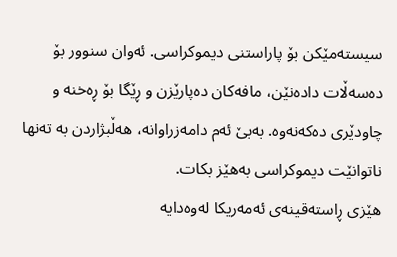سیستەمێکن بۆ پاراستنی دیموکراسی. ئەوان سنوور بۆ دەسەڵات دادەنێن، مافەکان دەپارێزن و ڕێگا بۆ ڕەخنە و چاودێری دەکەنەوە. بەبێ ئەم دامەزراوانە، هەڵبژاردن بە تەنها ناتوانێت دیموکراسی بەهێز بکات.
هێزی ڕاستەقینەی ئەمەریکا لەوەدایە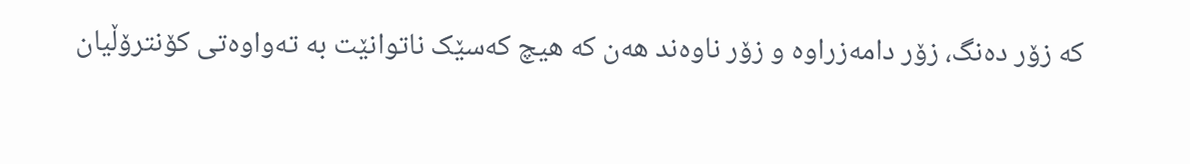کە زۆر دەنگ، زۆر دامەزراوە و زۆر ناوەند هەن کە هیچ کەسێک ناتوانێت بە تەواوەتی کۆنترۆڵیان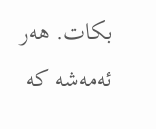بکات. هەر ئەمەشە کە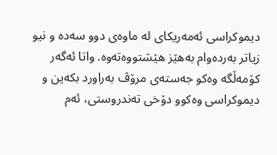دیموکراسی ئەمەریکای لە ماوەی دوو سەدە و نیو زیاتر بەردەوام بەهێز هێشتووەتەوە. واتا ئەگەر کۆمەڵگە وەکو جەستەی مرۆڤ بەراورد بکەین و دیموکراسی وەکوو دۆخی تەندروستی، ئەم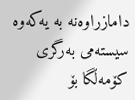دامازراوەنە بە یەکەوە سیستەمی بەرگری کۆمەڵگا بۆ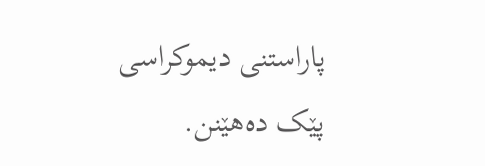پاراستنی دیموکراسی پێک دەهێنن.